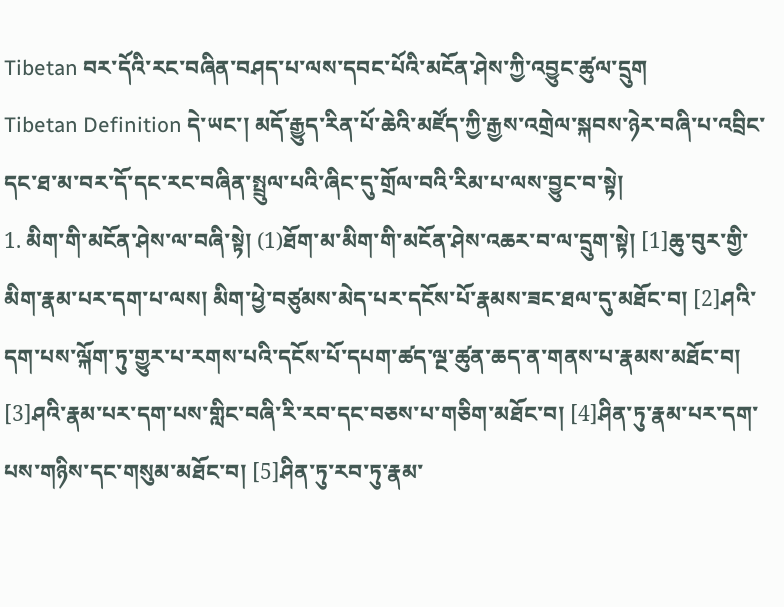Tibetan བར་དོའི་རང་བཞིན་བཤད་པ་ལས་དབང་པོའི་མངོན་ཤེས་ཀྱི་འབྱུང་ཚུལ་དྲུག
Tibetan Definition དེ་ཡང་། མདོ་རྒྱུད་རིན་པོ་ཆེའི་མཛོད་ཀྱི་རྒྱས་འགྲེལ་སྐབས་ཉེར་བཞི་པ་འབྲིང་དང་ཐ་མ་བར་དོ་དང་རང་བཞིན་སྤྲུལ་པའི་ཞིང་དུ་གྲོལ་བའི་རིམ་པ་ལས་བྱུང་བ་སྟེ།
1. མིག་གི་མངོན་ཤེས་ལ་བཞི་སྟེ། (1)ཐོག་མ་མིག་གི་མངོན་ཤེས་འཆར་བ་ལ་དྲུག་སྟེ། [1]ཆུ་བུར་གྱི་མིག་རྣམ་པར་དག་པ་ལས། མིག་ཕྱེ་བཙུམས་མེད་པར་དངོས་པོ་རྣམས་ཟང་ཐལ་དུ་མཐོང་བ། [2]ཤའི་དག་པས་ལྐོག་ཏུ་གྱུར་པ་རགས་པའི་དངོས་པོ་དཔག་ཚད་ལྔ་ཚུན་ཆད་ན་གནས་པ་རྣམས་མཐོང་བ། [3]ཤའི་རྣམ་པར་དག་པས་གླིང་བཞི་རི་རབ་དང་བཅས་པ་གཅིག་མཐོང་བ། [4]ཤིན་ཏུ་རྣམ་པར་དག་པས་གཉིས་དང་གསུམ་མཐོང་བ། [5]ཤིན་ཏུ་རབ་ཏུ་རྣམ་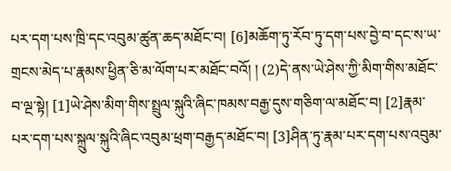པར་དག་པས་ཁྲི་དང་འབུམ་ཚུན་ཆད་མཐོང་བ། [6]མཆོག་ཏུ་རོབ་ཏུ་དག་པས་བྱེ་བ་དང་ས་ཡ་གྲངས་མེད་པ་རྣམས་ཕྱིན་ཅི་མ་ལོག་པར་མཐོང་བའོ། ། (2)དེ་ནས་ཡེ་ཤེས་ཀྱི་མིག་གིས་མཐོང་བ་ལྔ་སྟེ། [1]ཡེ་ཤེས་མིག་གིས་སྤྲུལ་སྐུའི་ཞིང་ཁམས་བརྒྱ་དུས་གཅིག་ལ་མཐོང་བ། [2]རྣམ་པར་དག་པས་སྐྲུལ་སྐུའི་ཞིང་འབུམ་ཕྲག་བརྒྱད་མཐོང་བ། [3]ཤིན་ཏུ་རྣམ་པར་དག་པས་འབུམ་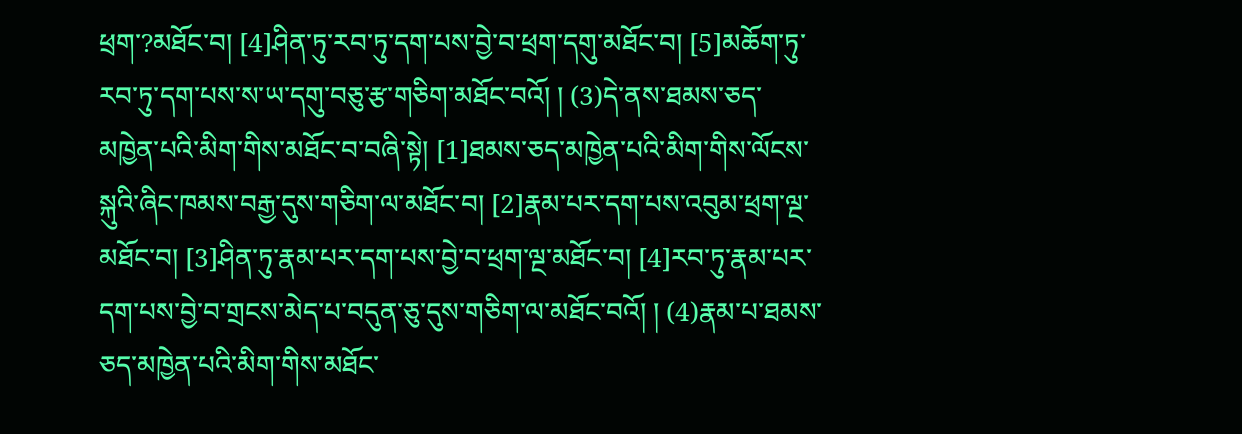ཕྲག་?མཐོང་བ། [4]ཤིན་ཏུ་རབ་ཏུ་དག་པས་བྱེ་བ་ཕྲག་དགུ་མཐོང་བ། [5]མཆོག་ཏུ་རབ་ཏུ་དག་པས་ས་ཡ་དགུ་བཅུ་རྩ་གཅིག་མཐོང་བའོ། ། (3)དེ་ནས་ཐམས་ཅད་མཁྱེན་པའི་མིག་གིས་མཐོང་བ་བཞི་སྟེ། [1]ཐམས་ཅད་མཁྱེན་པའི་མིག་གིས་ལོངས་སྐུའི་ཞིང་ཁམས་བརྒྱ་དུས་གཅིག་ལ་མཐོང་བ། [2]རྣམ་པར་དག་པས་འབུམ་ཕྲག་ལྔ་མཐོང་བ། [3]ཤིན་ཏུ་རྣམ་པར་དག་པས་བྱེ་བ་ཕྲག་ལྔ་མཐོང་བ། [4]རབ་ཏུ་རྣམ་པར་དག་པས་བྱེ་བ་གྲངས་མེད་པ་བདུན་ཅུ་དུས་གཅིག་ལ་མཐོང་བའོ། ། (4)རྣམ་པ་ཐམས་ཅད་མཁྱེན་པའི་མིག་གིས་མཐོང་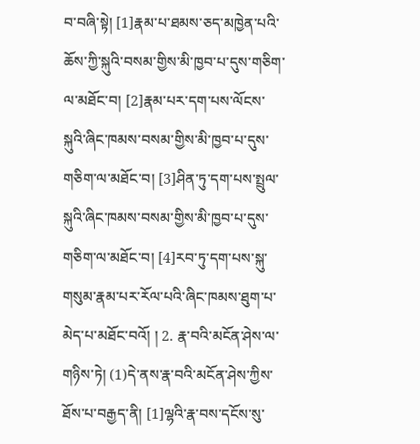བ་བཞི་སྟེ། [1]རྣམ་པ་ཐམས་ཅད་མཁྱེན་པའི་ཆོས་ཀྱི་སྐུའི་བསམ་གྱིས་མི་ཁྱབ་པ་དུས་གཅིག་ལ་མཐོང་བ། [2]རྣམ་པར་དག་པས་ལོངས་སྐུའི་ཞིང་ཁམས་བསམ་གྱིས་མི་ཁྱབ་པ་དུས་གཅིག་ལ་མཐོང་བ། [3]ཤིན་ཏུ་དག་པས་སྤྲུལ་སྐུའི་ཞིང་ཁམས་བསམ་གྱིས་མི་ཁྱབ་པ་དུས་གཅིག་ལ་མཐོང་བ། [4]རབ་ཏུ་དག་པས་སྐུ་གསུམ་རྣམ་པར་རོལ་པའི་ཞིང་ཁམས་ཐུག་པ་མེད་པ་མཐོང་བའོ། ། 2. རྣ་བའི་མངོན་ཤེས་ལ་གཉིས་ཏེ། (1)དེ་ནས་རྣ་བའི་མངོན་ཤེས་ཀྱིས་ཐོས་པ་བརྒྱད་ནི། [1]ལྷའི་རྣ་བས་དངོས་སུ་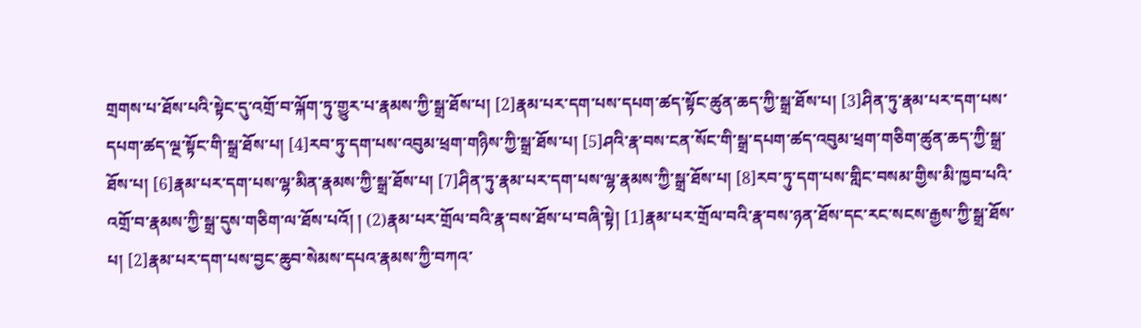གྲགས་པ་ཐོས་པའི་སྟེང་དུ་འགྲོ་བ་ལྐོག་ཏུ་གྱུར་པ་རྣམས་ཀྱི་སྒྲ་ཐོས་པ། [2]རྣམ་པར་དག་པས་དཔག་ཚད་སྟོང་ཚུན་ཆད་ཀྱི་སྒྲ་ཐོས་པ། [3]ཤིན་ཏུ་རྣམ་པར་དག་པས་དཔག་ཚད་ལྔ་སྟོང་གི་སྒྲ་ཐོས་པ། [4]རབ་ཏུ་དག་པས་འབུམ་ཕྲག་གཉིས་ཀྱི་སྒྲ་ཐོས་པ། [5]ཤའི་རྣ་བས་ངན་སོང་གི་སྒྲ་དཔག་ཚད་འབུམ་ཕྲག་གཅིག་ཚུན་ཆད་ཀྱི་སྒྲ་ཐོས་པ། [6]རྣམ་པར་དག་པས་ལྷ་མིན་རྣམས་ཀྱི་སྒྲ་ཐོས་པ། [7]ཤིན་ཏུ་རྣམ་པར་དག་པས་ལྷ་རྣམས་ཀྱི་སྒྲ་ཐོས་པ། [8]རབ་ཏུ་དག་པས་གླིང་བསམ་གྱིས་མི་ཁྱབ་པའི་འགྲོ་བ་རྣམས་ཀྱི་སྒྲ་དུས་གཅིག་ལ་ཐོས་པའོ། ། (2)རྣམ་པར་གྲོལ་བའི་རྣ་བས་ཐོས་པ་བཞི་སྟེ། [1]རྣམ་པར་གྲོལ་བའི་རྣ་བས་ཉན་ཐོས་དང་རང་སངས་རྒྱས་ཀྱི་སྒྲ་ཐོས་པ། [2]རྣམ་པར་དག་པས་བྱང་ཆུབ་སེམས་དཔའ་རྣམས་ཀྱི་བཀའ་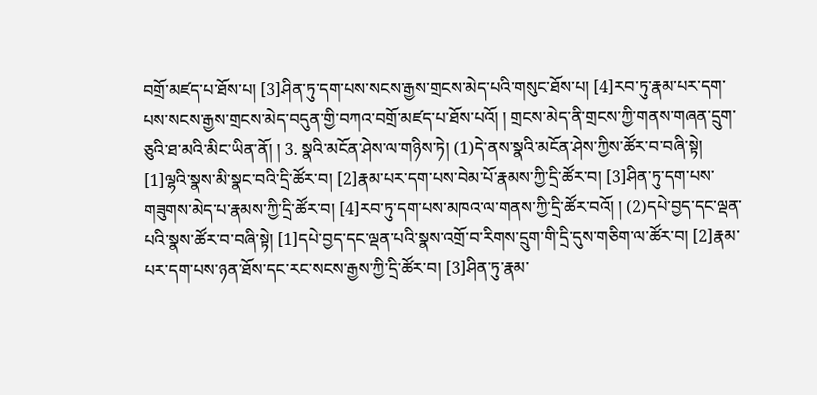བགྲོ་མཛད་པ་ཐོས་པ། [3]ཤིན་ཏུ་དག་པས་སངས་རྒྱས་གྲངས་མེད་པའི་གསུང་ཐོས་པ། [4]རབ་ཏུ་རྣམ་པར་དག་པས་སངས་རྒྱས་གྲངས་མེད་བདུན་གྱི་བཀའ་བགྲོ་མཛད་པ་ཐོས་པའོ། ། གྲངས་མེད་ནི་གྲངས་ཀྱི་གནས་གཞན་དྲུག་ཅུའི་ཐ་མའི་མིང་ཡིན་ནོ། ། 3. སྣའི་མངོན་ཤེས་ལ་གཉིས་ཏེ། (1)དེ་ནས་སྣའི་མངོན་ཤེས་ཀྱིས་ཚོར་བ་བཞི་སྟེ། [1]ལྷའི་སྣས་མི་སྣང་བའི་དྲི་ཚོར་བ། [2]རྣམ་པར་དག་པས་བེམ་པོ་རྣམས་ཀྱི་དྲི་ཚོར་བ། [3]ཤིན་ཏུ་དག་པས་གཟུགས་མེད་པ་རྣམས་ཀྱི་དྲི་ཚོར་བ། [4]རབ་ཏུ་དག་པས་མཁའ་ལ་གནས་ཀྱི་དྲི་ཚོར་བའོ། ། (2)དཔེ་བྱད་དང་ལྡན་པའི་སྣས་ཚོར་བ་བཞི་སྟེ། [1]དཔེ་བྱད་དང་ལྡན་པའི་སྣས་འགྲོ་བ་རིགས་དྲུག་གི་དྲི་དུས་གཅིག་ལ་ཚོར་བ། [2]རྣམ་པར་དག་པས་ཉན་ཐོས་དང་རང་སངས་རྒྱས་ཀྱི་དྲི་ཚོར་བ། [3]ཤིན་ཏུ་རྣམ་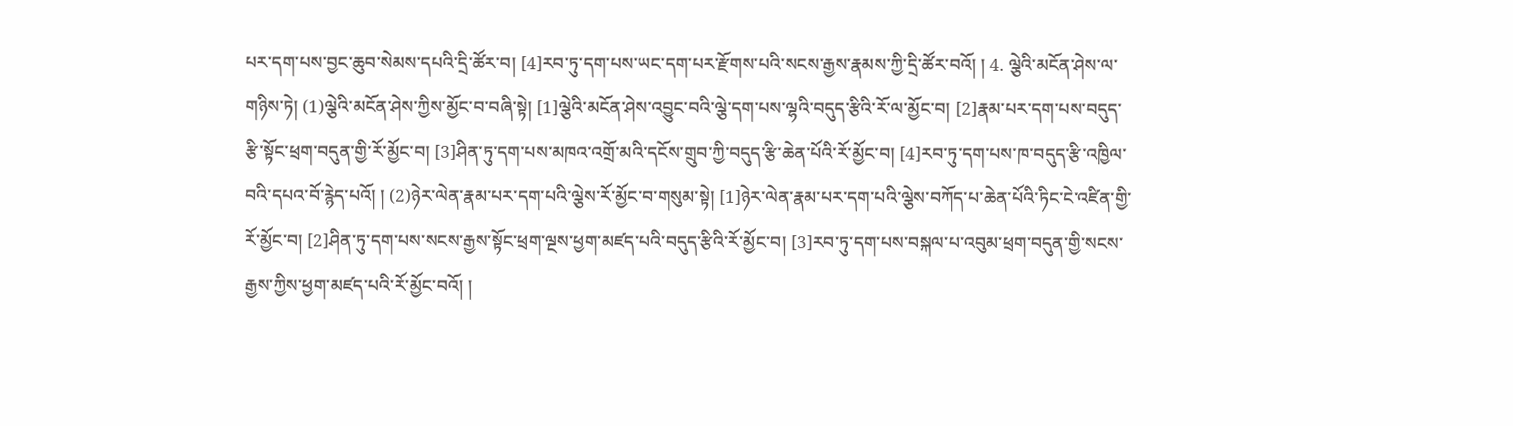པར་དག་པས་བྱང་ཆུབ་སེམས་དཔའི་དྲི་ཚོར་བ། [4]རབ་ཏུ་དག་པས་ཡང་དག་པར་རྫོགས་པའི་སངས་རྒྱས་རྣམས་ཀྱི་དྲི་ཚོར་བའོ། ། 4. ལྕེའི་མངོན་ཤེས་ལ་གཉིས་ཏེ། (1)ལྕེའི་མངོན་ཤེས་ཀྱིས་མྱོང་བ་བཞི་སྟེ། [1]ལྕེའི་མངོན་ཤེས་འབྱུང་བའི་ལྕེ་དག་པས་ལྷའི་བདུད་རྩིའི་རོ་ལ་མྱོང་བ། [2]རྣམ་པར་དག་པས་བདུད་རྩི་སྟོང་ཕྲག་བདུན་གྱི་རོ་མྱོང་བ། [3]ཤིན་ཏུ་དག་པས་མཁའ་འགྲོ་མའི་དངོས་གྲུབ་ཀྱི་བདུད་རྩི་ཆེན་པོའི་རོ་མྱོང་བ། [4]རབ་ཏུ་དག་པས་ཁ་བདུད་རྩི་འཁྱིལ་བའི་དཔའ་བོ་རྙེད་པའོ། ། (2)ཉེར་ལེན་རྣམ་པར་དག་པའི་ལྕེས་རོ་མྱོང་བ་གསུམ་སྟེ། [1]ཉེར་ལེན་རྣམ་པར་དག་པའི་ལྕེས་བཀོད་པ་ཆེན་པོའི་ཏིང་ངེ་འཛིན་གྱི་རོ་མྱོང་བ། [2]ཤིན་ཏུ་དག་པས་སངས་རྒྱས་སྟོང་ཕྲག་ལྔས་ཕྱག་མཛད་པའི་བདུད་རྩིའི་རོ་མྱོང་བ། [3]རབ་ཏུ་དག་པས་བསྐལ་པ་འབུམ་ཕྲག་བདུན་གྱི་སངས་རྒྱས་ཀྱིས་ཕྱག་མཛད་པའི་རོ་མྱོང་བའོ། །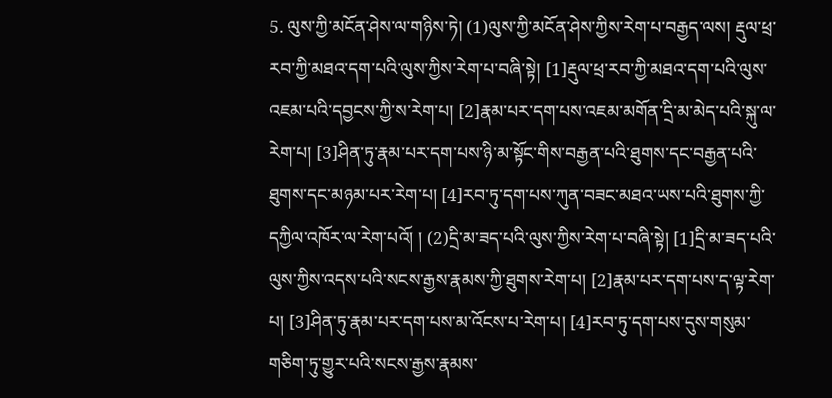5. ལུས་ཀྱི་མངོན་ཤེས་ལ་གཉིས་ཏེ། (1)ལུས་ཀྱི་མངོན་ཤེས་ཀྱིས་རེག་པ་བརྒྱད་ལས། རྡུལ་ཕྲ་རབ་ཀྱི་མཐའ་དག་པའི་ལུས་ཀྱིས་རེག་པ་བཞི་སྟེ། [1]རྡུལ་ཕྲ་རབ་ཀྱི་མཐའ་དག་པའི་ལུས་འཇམ་པའི་དབྱངས་ཀྱི་ས་རེག་པ། [2]རྣམ་པར་དག་པས་འཇམ་མགོན་དྲི་མ་མེད་པའི་སྐུ་ལ་རེག་པ། [3]ཤིན་ཏུ་རྣམ་པར་དག་པས་ཉི་མ་སྟོང་གིས་བརྒྱན་པའི་ཐུགས་དང་བརྒྱན་པའི་ཐུགས་དང་མཉམ་པར་རེག་པ། [4]རབ་ཏུ་དག་པས་ཀུན་བཟང་མཐའ་ཡས་པའི་ཐུགས་ཀྱི་དཀྱིལ་འཁོར་ལ་རེག་པའོ། ། (2)དྲི་མ་ཟད་པའི་ལུས་ཀྱིས་རེག་པ་བཞི་སྟེ། [1]དྲི་མ་ཟད་པའི་ལུས་ཀྱིས་འདས་པའི་སངས་རྒྱས་རྣམས་ཀྱི་ཐུགས་རེག་པ། [2]རྣམ་པར་དག་པས་ད་ལྟ་རེག་པ། [3]ཤིན་ཏུ་རྣམ་པར་དག་པས་མ་འོངས་པ་རེག་པ། [4]རབ་ཏུ་དག་པས་དུས་གསུམ་གཅིག་ཏུ་གྱུར་པའི་སངས་རྒྱས་རྣམས་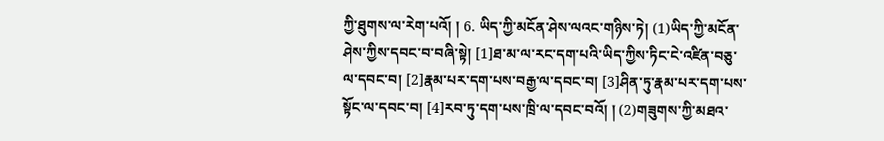ཀྱི་ཐུགས་ལ་རེག་པའོ། ། 6. ཡིད་ཀྱི་མངོན་ཤེས་ལའང་གཉིས་ཏེ། (1)ཡིད་ཀྱི་མངོན་ཤེས་ཀྱིས་དབང་བ་བཞི་སྟེ། [1]ཐ་མ་ལ་རང་དག་པའི་ཡིད་ཀྱིས་ཏིང་ངེ་འཛིན་བཅུ་ལ་དབང་བ། [2]རྣམ་པར་དག་པས་བརྒྱ་ལ་དབང་བ། [3]ཤིན་ཏུ་རྣམ་པར་དག་པས་སྟོང་ལ་དབང་བ། [4]རབ་ཏུ་དག་པས་ཁྲི་ལ་དབང་བའོ། ། (2)གཟུགས་ཀྱི་མཐའ་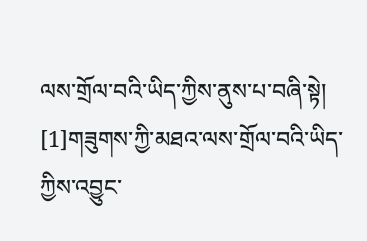ལས་གྲོལ་བའི་ཡིད་ཀྱིས་ནུས་པ་བཞི་སྟེ། [1]གཟུགས་ཀྱི་མཐའ་ལས་གྲོལ་བའི་ཡིད་ཀྱིས་འབྱུང་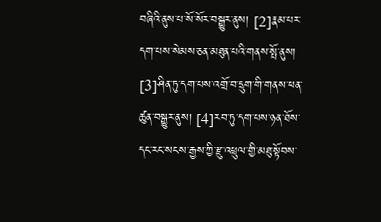བཞིའི་ནུས་པ་སོ་སོར་བསྒྱུར་ནུས། [2]རྣམ་པར་དག་པས་སེམས་ཅན་མཐུན་པའི་གནས་སྤོ་ནུས། [3]ཤིན་ཏུ་དག་པས་འགྲོ་བ་དྲུག་གི་གནས་ཕན་ཚུན་བསྒྱུར་ནུས། [4]རབ་ཏུ་དག་པས་ཉན་ཐོས་དང་རང་སངས་རྒྱས་ཀྱི་རྫུ་འཕྲུལ་གྱི་མཐུ་སྟོབས་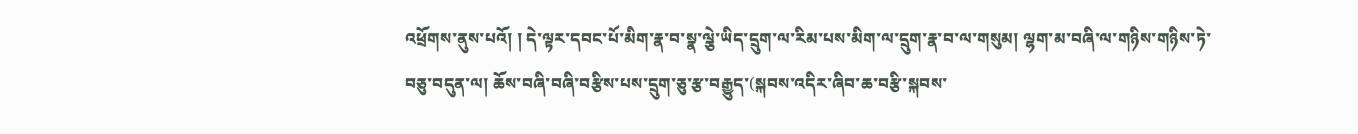འཕྲོགས་ནུས་པའོ། ། དེ་ལྟར་དབང་པོ་མིག་རྣ་བ་སྣ་ལྕེ་ཡིད་དྲུག་ལ་རིམ་པས་མིག་ལ་དྲུག་རྣ་བ་ལ་གསུམ། ལྷག་མ་བཞི་ལ་གཉིས་གཉིས་ཏེ་བཅུ་བདུན་ལ། ཆོས་བཞི་བཞི་བརྩིས་པས་དྲུག་ཅུ་རྩ་བརྒྱུད་(སྐབས་འདིར་ཞིབ་ཆ་བརྩི་སྐབས་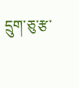དྲུག་ཅུ་རྩ་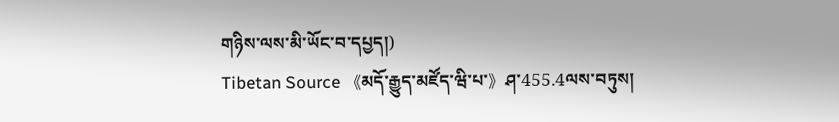གཉིས་ལས་མི་ཡོང་བ་དཔྱད།)
Tibetan Source 《མདོ་རྒྱུད་མཛོད་ཝི་པ་》ཤ་455.4ལས་བཏུས།